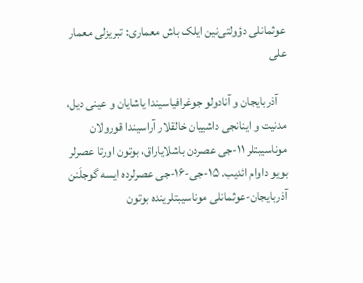عوثمانلی دؤولتی‌نین ایلک باش معماری: تبریزلی معمار علی

    آذربایجان و آنادولو جوغرافیاسیندا یاشایان و عینی دیل، مدنیت و اینانجی داشییان خالقلار آراسیندا قورولان موناسیبتلر ۱۱-جی عصردن باشلایاراق، بوتون اورتا عصرلر بویو داوام ائدیب. ۱۵-جی-۱۶-جی عصرلرده ایسه گوجلَنن آذربایجان-عوثمانلی موناسیبتلرینده بوتون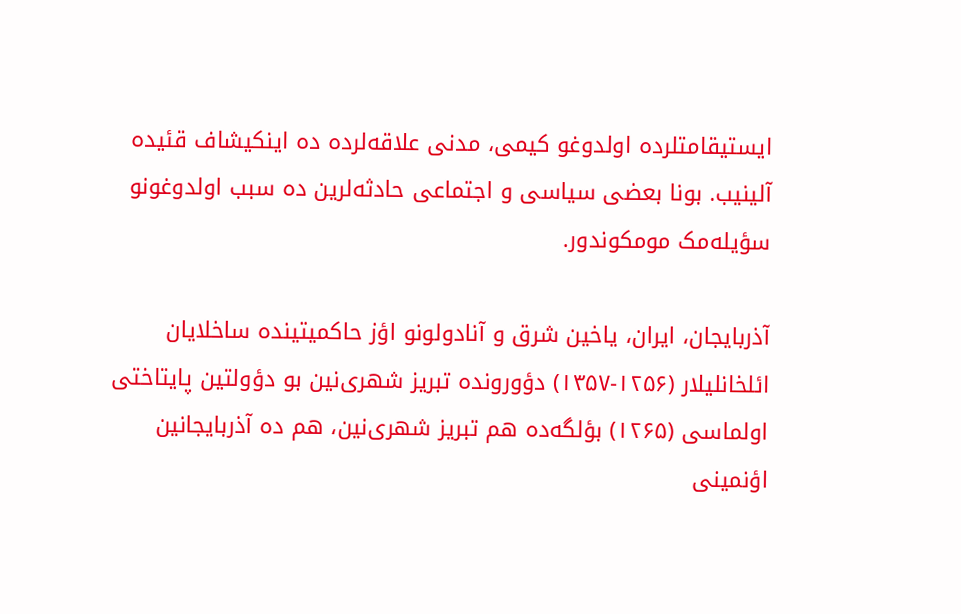ایستیقامتلرده اولدوغو کیمی، مد‌نی علاقه‌لرده ده اینکیشاف قئیده آلینیب. بونا بعضی سیاسی و اجتماعی حادثه‌لرین ده سبب اولدوغونو سؤیله‌مک مومکوندور.

آذربایجان، ایران، یاخین شرق و آنادولونو اؤز حاکمیتینده ساخلایان ائلخانلیلار (۱۲۵۶-۱۳۵۷) دؤورونده تبریز شهری‌نین بو دؤولتین پایتاختی اولماسی (۱۲۶۵) بؤلگه‌ده هم تبریز شهری‌نین، هم ده آذربایجا‌نین اؤنمینی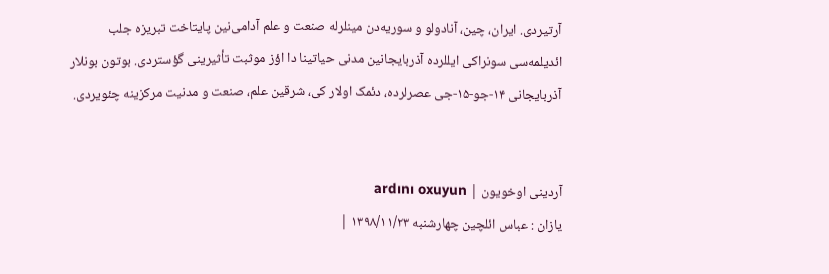آرتیردی. ایران، چین، آنادولو و سوریه‌دن مینلرله صنعت و علم آدامی‌نین پایتاخت تبریزه جلب ائدیلمه‌سی سونراکی ایللرده آذربایجا‌نین مد‌نی حیاتینا دا اؤز موثبت تأثیرینی گؤستردی. بوتون بونلار آذربایجانی ۱۴-جو-۱۵-جی عصرلرده، دئمک اولار کی، شرقین علم، صنعت و مدنیت مرکزینه چئویردی.


آردينی اوخويون | ardını oxuyun
يازان : عباس ائلچین چهارشنبه ۱۳۹۸/۱۱/۲۳ |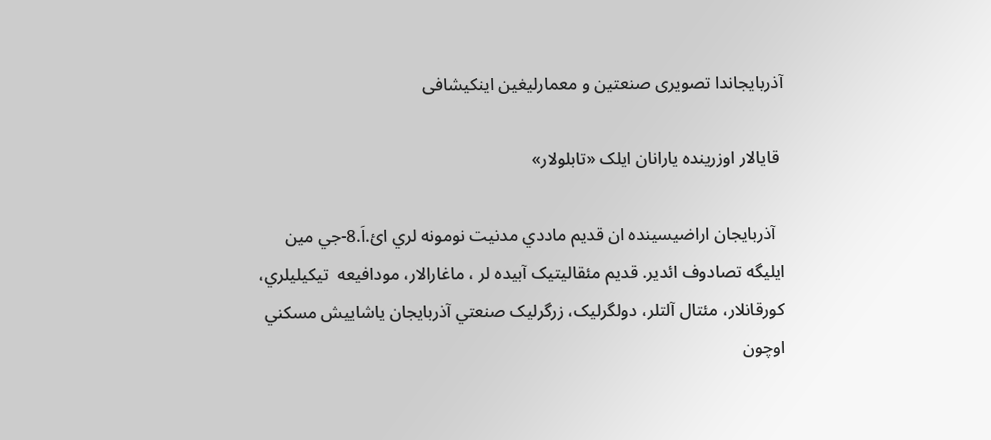آذربایجاندا تصویری صنعتین و معمارلیغین اینکیشافی

 قايالار اوزرينده يارانان ايلک «تابلولار»

  آذربايجان اراضيسينده ان قديم ماددي مدنيت نومونه لري ائ.اَ.8-جي مين ايلیگه تصادوف ائدير. قديم مئقاليتيک آبيده لر ، ماغارالار، مودافيعه  تيکيليلري، کورقانلار، مئتال آلتلر، دولگرلیک، زرگرليک صنعتي آذربايجان ياشاييش مسکني اوچون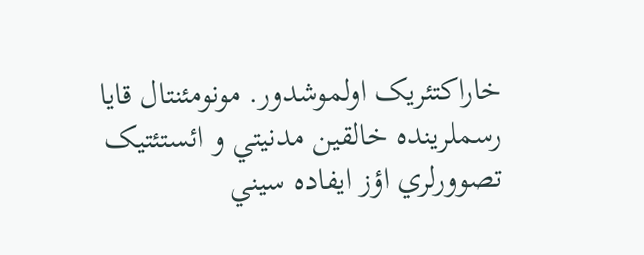خاراکتئريک اولموشدور. مونومئنتال قايا رسملرينده خالقين مدنيتي و ائستئتيک تصوورلري اؤز ايفاده سيني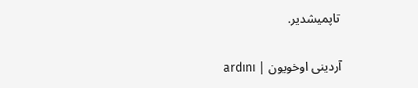تاپميشدير.


آردينی اوخويون | ardını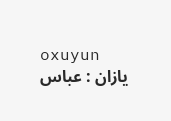oxuyun
يازان : عباس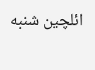ائلچین شنبه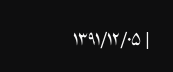۱۳۹۱/۱۲/۰۵ |